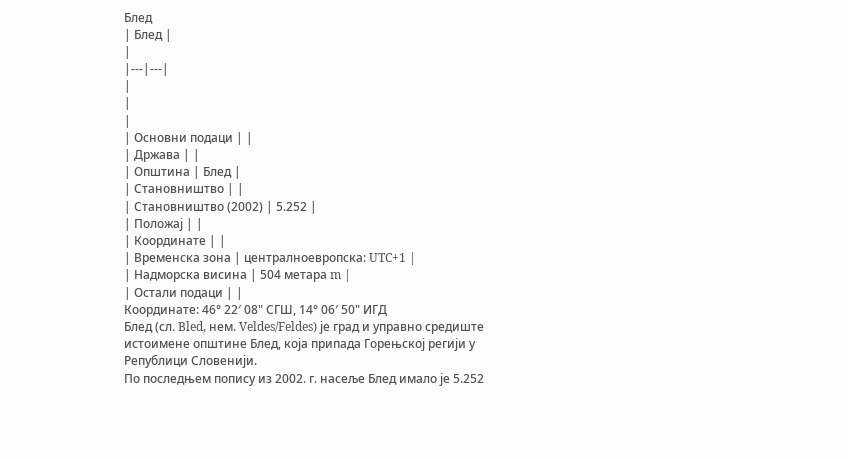Блед
| Блед |
|
|---|---|
|
|
|
| Основни подаци | |
| Држава | |
| Општина | Блед |
| Становништво | |
| Становништво (2002) | 5.252 |
| Положај | |
| Координате | |
| Временска зона | централноевропска: UTC+1 |
| Надморска висина | 504 метара m |
| Остали подаци | |
Координате: 46° 22′ 08" СГШ, 14° 06′ 50" ИГД
Блед (сл. Bled, нем. Veldes/Feldes) је град и управно средиште истоимене општине Блед, која припада Горењској регији у Републици Словенији.
По последњем попису из 2002. г. насеље Блед имало је 5.252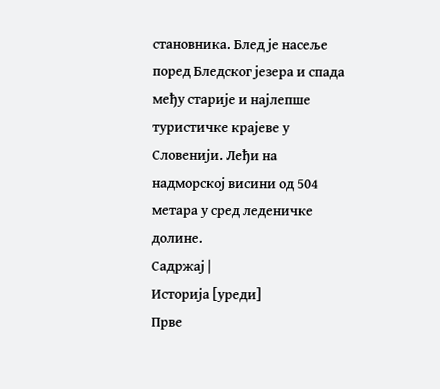становника. Блед је насеље поред Бледског језера и спада међу старије и најлепше туристичке крајеве у Словенији. Леђи на надморској висини од 504 метара у сред леденичке долине.
Садржај |
Историја [уреди]
Прве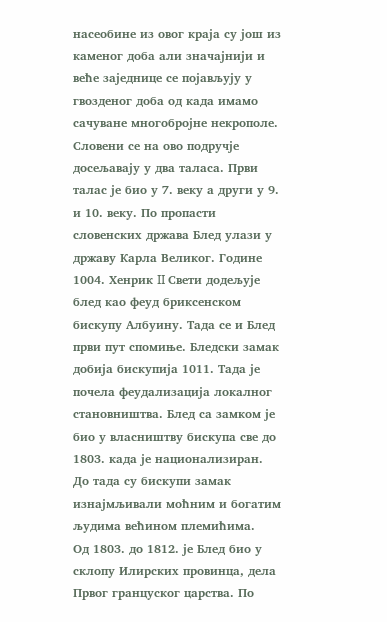насеобине из овог краја су још из каменог доба али значајнији и веће заједнице се појављују у гвозденог доба од када имамо сачуване многобројне некрополе. Словени се на ово подручје досељавају у два таласа. Први талас је био у 7. веку а други у 9. и 10. веку. По пропасти словенских држава Блед улази у државу Карла Великог. Године 1004. Хенрик II Свети додељује блед као феуд бриксенском бискупу Албуину. Тада се и Блед први пут спомиње. Бледски замак добија бискупија 1011. Тада је почела феудализација локалног становништва. Блед са замком је био у власништву бискупа све до 1803. када је национализиран. До тада су бискупи замак изнајмљивали моћним и богатим људима већином племићима.
Од 1803. до 1812. је Блед био у склопу Илирских провинца, дела Првог гранцуског царства. По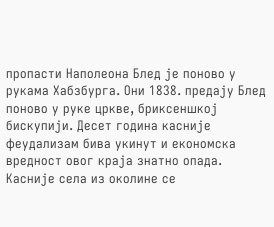пропасти Наполеона Блед је поново у рукама Хабзбурга. Они 1838. предају Блед поново у руке цркве, бриксеншкој бискупији. Десет година касније феудализам бива укинут и економска вредност овог краја знатно опада.
Касније села из околине се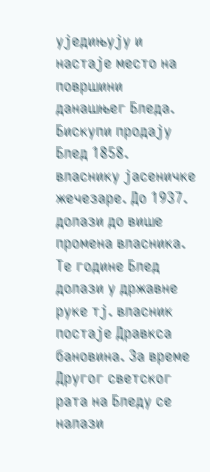уједињују и настаје место на површини данашњег Бледа. Бискупи продају Блед 1858. власнику јасеничке жечезаре. До 1937. долази до више промена власника. Те године Блед долази у државне руке тј. власник постаје Дравкса бановина. За време Другог светског рата на Бледу се налази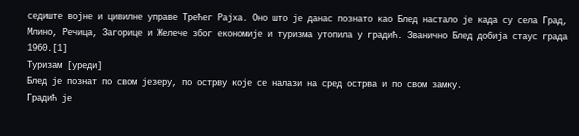седиште војне и цивилне управе Трећег Рајха. Оно што је данас познато као Блед настало је када су села Град, Млино, Речица, Загорице и Желече због економије и туризма утопила у градић. Званично Блед добија стаус града 1960.[1]
Туризам [уреди]
Блед је познат по свом језеру, по острву које се налази на сред острва и по свом замку.
Градић је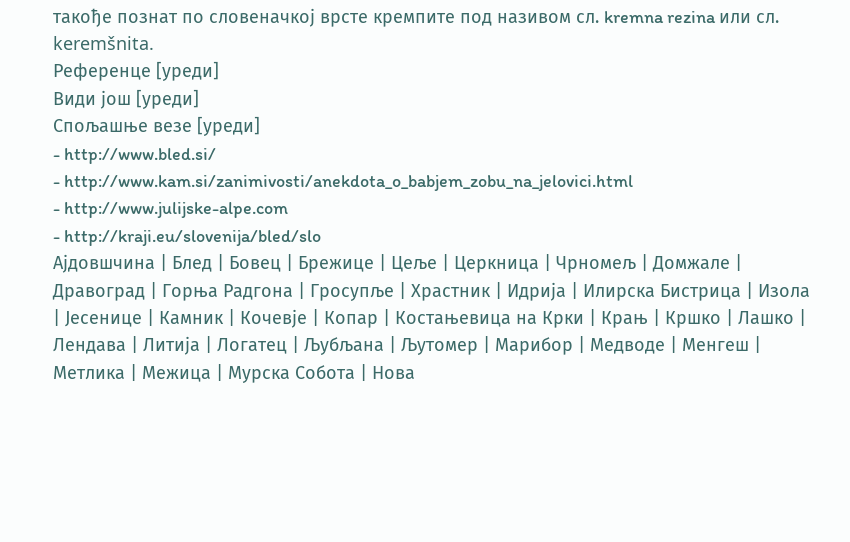такође познат по словеначкој врсте кремпите под називом сл. kremna rezina или сл. keremšnita.
Референце [уреди]
Види још [уреди]
Спољашње везе [уреди]
- http://www.bled.si/
- http://www.kam.si/zanimivosti/anekdota_o_babjem_zobu_na_jelovici.html
- http://www.julijske-alpe.com
- http://kraji.eu/slovenija/bled/slo
Ајдовшчина | Блед | Бовец | Брежице | Цеље | Церкница | Чрномељ | Домжале | Дравоград | Горња Радгона | Гросупље | Храстник | Идрија | Илирска Бистрица | Изола | Јесенице | Камник | Кочевје | Копар | Костањевица на Крки | Крањ | Кршко | Лашко | Лендава | Литија | Логатец | Љубљана | Љутомер | Марибор | Медводе | Менгеш | Метлика | Межица | Мурска Собота | Нова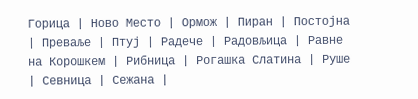Горица | Ново Место | Ормож | Пиран | Постојна | Преваље | Птуј | Радече | Радовљица | Равне на Корошкем | Рибница | Рогашка Слатина | Руше | Севница | Сежана |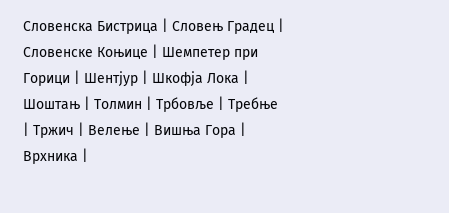Словенска Бистрица | Словењ Градец | Словенске Коњице | Шемпетер при Горици | Шентјур | Шкофја Лока | Шоштањ | Толмин | Трбовље | Требње | Тржич | Велење | Вишња Гора | Врхника |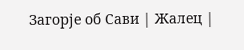Загорје об Сави | Жалец |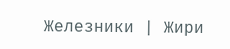Железники | Жири